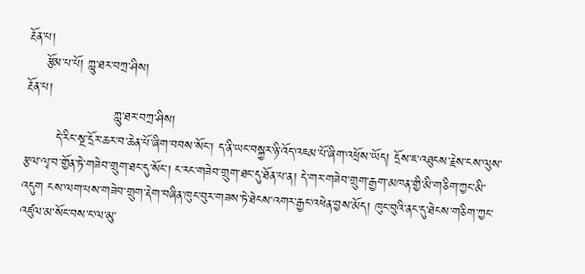རྔོན་པ།
    རྩོམ་པ་པོ། ཀླུ་ཐར་བཀྲ་ཤིས།
རྔོན་པ།
                    ཀླུ་ཐར་བཀྲ་ཤིས།
       དེ་རིང་སྔ་དྲོར་ཆར་བ་ཆེན་པོ་ཞིག་བབས་སོང་། ད་ནི་ཡང་བསྐྱར་ཉི་འོད་འཇམ་པོ་ཞིག་འཕྲོས་ཡོད། དྲོས་ཇ་འཐུངས་རྗེས་ངས་ལུས་རྩལ་ལྭ་བ་གྱོན་ཏེ་གཟེབ་གྲུག་ཐང་དུ་སོང་། ང་རང་གཟེབ་གྲུག་ཐང་དུ་ཐོན་པ་ན། དེ་གར་གཟེབ་གྲུག་རྒྱག་མཁན་གྱི་མི་གཅིག་ཀྱང་མི་འདུག ངས་ལག་པས་གཟེབ་གྲུག་རྡེག་བཞིན་ཁུང་བུར་གཟས་ཏེ་ཐེངས་འགར་རྒྱང་འཕེན་བྱས་མོད། ཁུང་བུའི་ནང་དུ་ཐེངས་གཅིག་ཀྱང་འཛུལ་མ་སོང་བས་ང་ལ་མུ་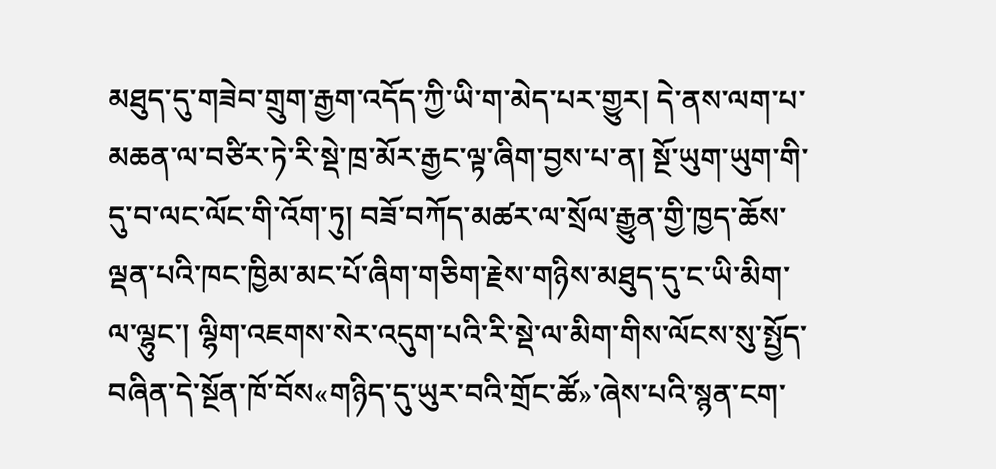མཐུད་དུ་གཟེབ་གྲུག་རྒྱག་འདོད་ཀྱི་ཡི་ག་མེད་པར་གྱུར། དེ་ནས་ལག་པ་མཆན་ལ་བཙིར་ཏེ་རི་སྡེ་ཁྲ་མོར་རྒྱང་ལྟ་ཞིག་བྱས་པ་ན། སྔོ་ཡུག་ཡུག་གི་དུ་བ་ལང་ལོང་གི་འོག་ཏུ། བཟོ་བཀོད་མཚར་ལ་སྲོལ་རྒྱུན་གྱི་ཁྱད་ཆོས་ལྡན་པའི་ཁང་ཁྱིམ་མང་པོ་ཞིག་གཅིག་རྗེས་གཉིས་མཐུད་དུ་ང་ཡི་མིག་ལ་ལྷུང་། ལྷིག་འཇགས་སེར་འདུག་པའི་རི་སྡེ་ལ་མིག་གིས་ལོངས་སུ་སྤྱོད་བཞིན་དེ་སྔོན་ཁོ་བོས«གཉིད་དུ་ཡུར་བའི་གྲོང་ཚོ»་ཞེས་པའི་སྙན་ངག་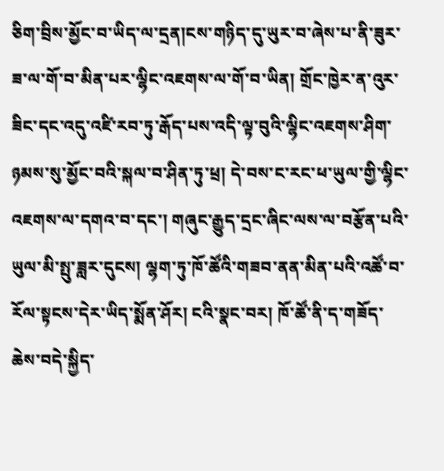ཅིག་བྲིས་མྱོང་བ་ཡིད་ལ་དྲན།ངས་གཉིད་དུ་ཡུར་བ་ཞེས་པ་ནི་ཟུར་ཟ་ལ་གོ་བ་མིན་པར་ལྷིང་འཇགས་ལ་གོ་བ་ཡིན། གྲོང་ཁྱེར་ན་འུར་ཟིང་དང་འདུ་འཛི་རབ་ཏུ་རྒོད་པས་འདི་ལྟ་བུའི་ལྷིང་འཇགས་ཤིག་ཉམས་སུ་མྱོང་བའི་སྐལ་བ་ཤིན་ཏུ་ཕྲ། དེ་བས་ང་རང་ཕ་ཡུལ་གྱི་ལྷིང་འཇགས་ལ་དགའ་བ་དང་། གཞུང་རྒྱུད་དྲང་ཞིང་ལས་ལ་བརྩོན་པའི་ཡུལ་མི་སྤུ་ཟླར་དུངས། ལྷག་ཏུ་ཁོ་ཚོའི་གཟབ་ནན་མིན་པའི་འཚོ་བ་རོལ་སྟངས་དེར་ཡིད་སྨོན་ཤོར། ངའི་སྣང་བར། ཁོ་ཚོ་ནི་ད་གཟོད་ཆེས་བདེ་སྐྱིད་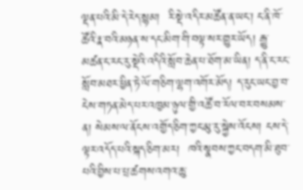ལྡན་པའི་མི་དེ་རེད་སྙམ།  རི་སྡེ་འདིར་མཚོན་ན་ཡང་། ང་ནི་ཁོ་ཚོའི་རྣ་བའི་མཉན་ས་དང་མིག་གི་བལྟ་སར་གྱུར་ཡོད། རྒྱུ་མཚན་ང་རང་རུ་སྡེའི་འདིའི་སློབ་ཆེན་པ་ཐོག་མ་ཡིན། ད་ནི་ང་རང་སློབ་མཐར་ཕྱིན་ཏེ་ལོ་གཅིག་ལྷག་འགོར་མོད། ད་རུང་ཡང་བྱ་བ་ངེས་གཏན་མེད་པར་འཁྱམ་ཉུལ་གྱི་འཚོ་བ་རོལ་བར་བསམས་ན། སེམས་ལ་ནོངས་འགྱོད་ཅིག་ཀྱང་མུ་རུ་སྐྱེས་འོངས། ངས་དེ་ལྟར་འདོད་པའི་སྐད་ཅིག་མར།  ཁའི་སྣབས་ཀྱང་བདག་མི་ཐུབ་པའི་བྱིས་པ་པྲ་ཚགས་འགའ་ཆུ་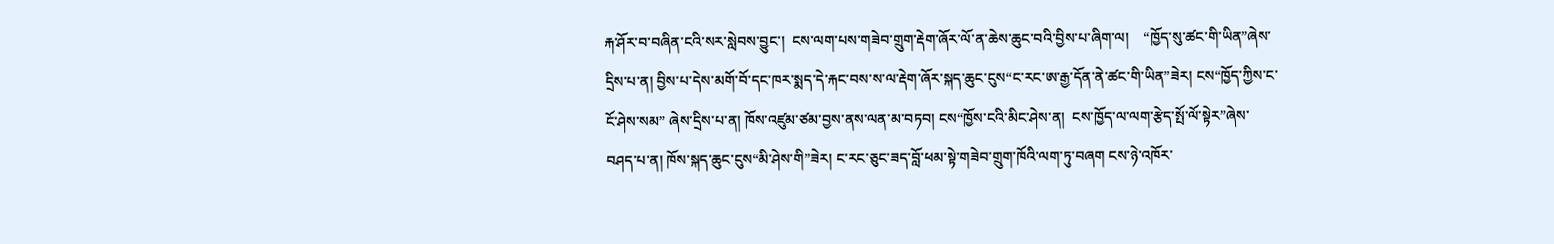རྐ་ཤོར་བ་བཞིན་ངའི་སར་སླེབས་བྱུང་།  ངས་ལག་པས་གཟེབ་གྲུག་རྡེག་ཞོར་ལོ་ན་ཆེས་ཆུང་བའི་བྱིས་པ་ཞིག་ལ།    “ཁྱོད་སུ་ཚང་གི་ཡིན”ཞེས་དྲིས་པ་ན། བྱིས་པ་དེས་མགོ་བོ་དང་ཁར་སྨད་དེ་རྐང་བས་ས་ལ་རྡེག་ཞོར་སྐད་ཆུང་ངུས“ང་རང་ཨ་རྒྱ་དོན་ནེ་ཚང་གི་ཡིན”ཟེར། ངས“ཁྱོད་ཀྱིས་ང་ངོ་ཤེས་སམ” ཞེས་དྲིས་པ་ན། ཁོས་འཛུམ་ཙམ་བྱས་ནས་ལན་མ་བཏབ། ངས“ཁྱོས་ངའི་མིང་ཤེས་ན།  ངས་ཁྱོད་ལ་ལག་རྩེད་སྤོ་ལོ་སྟེར”ཞེས་བཤད་པ་ན། ཁོས་སྐད་ཆུང་ངུས“མི་ཤེས་གི”ཟེར། ང་རང་ཅུང་ཟད་བློ་ཕམ་སྟེ་གཟེབ་གྲུག་ཁོའི་ལག་ཏུ་བཞག ངས་ཉེ་འཁོར་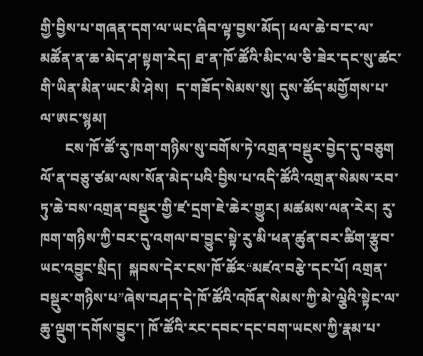གྱི་བྱིས་པ་གཞན་དག་ལ་ཡང་ཞིབ་ལྟ་བྱས་མོད། ཕལ་ཆེ་བ་ང་ལ་མཚོན་ན་ཆ་མེད་ཤ་སྟག་རེད། ཐ་ན་ཁོ་ཚོའི་མིང་ལ་ཅི་ཟེར་དང་སུ་ཚང་གི་ཡིན་མིན་ཡང་མི་ཤེས།  ད་གཟོད་སེམས་སུ། དུས་ཚོད་མགྱོགས་པ་ལ་ཨང་སྙམ།
       ངས་ཁོ་ཚོ་རུ་ཁག་གཉིས་སུ་བགོས་ཏེ་འགྲན་བསྡུར་བྱེད་དུ་བཅུག ལོ་ན་བཅུ་ཙམ་ལས་སོན་མེད་པའི་བྱིས་པ་འདི་ཚོའི་འགྲན་སེམས་རབ་ཏུ་ཆེ་བས་འགྲན་བསྡུར་གྱི་ཛ་དྲག་ཇེ་ཆེར་གྱུར། མཚམས་ལན་རེར། རུ་ཁག་གཉིས་ཀྱི་བར་དུ་འགལ་བ་བྱུང་སྟེ་རུ་མི་ཕན་ཚུན་བར་ཚིག་རྩུབ་ཡང་འབྱུང་སྲིད།  སྐབས་དེར་ངས་ཁོ་ཚོར“མཛའ་བརྩེ་དང་པོ། འགྲན་བསྡུར་གཉིས་པ”ཞེས་བཤད་དེ་ཁོ་ཚོའི་འཁོན་སེམས་ཀྱི་མེ་ལྕེའི་སྟེང་ལ་ཆུ་ལྡུག་དགོས་བྱུང་། ཁོ་ཚོའི་རང་དབང་དང་བག་ཡངས་ཀྱི་རྣམ་པ་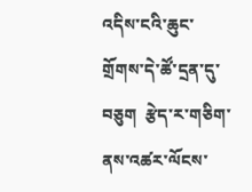འདིས་ངའི་ཆུང་གྲོགས་དེ་ཚོ་དྲན་དུ་བཅུག  རྩེད་ར་གཅིག་ནས་འཚར་ལོངས་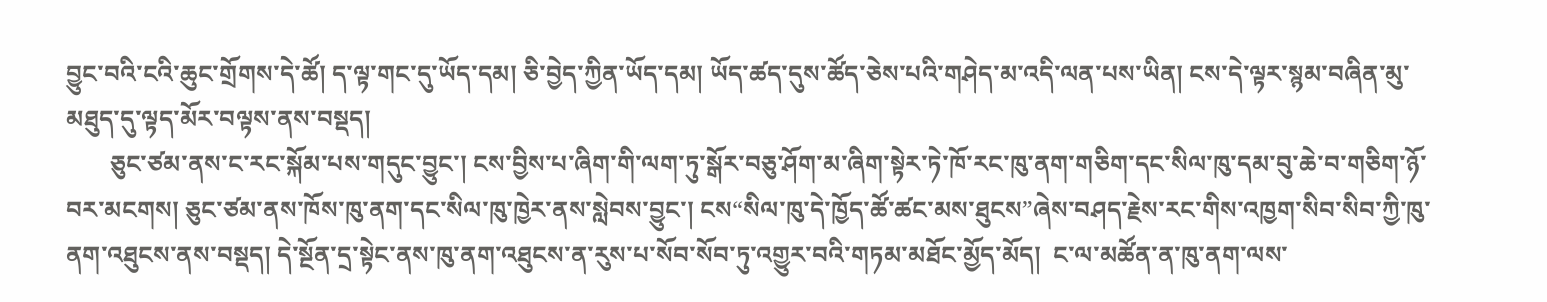བྱུང་བའི་ངའི་ཆུང་གྲོགས་དེ་ཚོ། ད་ལྟ་གང་དུ་ཡོད་དམ། ཅི་བྱེད་ཀྱིན་ཡོད་དམ། ཡོད་ཚད་དུས་ཚོད་ཅེས་པའི་གཤེད་མ་འདི་ལན་པས་ཡིན། ངས་དེ་ལྟར་སྙམ་བཞིན་མུ་མཐུད་དུ་ལྟད་མོར་བལྟས་ནས་བསྡད།
       ཅུང་ཙམ་ནས་ང་རང་སྐོམ་པས་གདུང་བྱུང་། ངས་བྱིས་པ་ཞིག་གི་ལག་ཏུ་སྒོར་བཅུ་ཤོག་མ་ཞིག་སྟེར་ཏེ་ཁོ་རང་ཁུ་ནག་གཅིག་དང་སིལ་ཁུ་དམ་བུ་ཆེ་བ་གཅིག་ཉོ་བར་མངགས། ཅུང་ཙམ་ནས་ཁོས་ཁུ་ནག་དང་སིལ་ཁུ་ཁྱེར་ནས་སླེབས་བྱུང་། ངས“སིལ་ཁུ་དེ་ཁྱོད་ཚོ་ཚང་མས་ཐུངས”ཞེས་བཤད་རྗེས་རང་གིས་འཁྱག་སིབ་སིབ་ཀྱི་ཁུ་ནག་འཐུངས་ནས་བསྡད། དེ་སྔོན་དྲ་སྟེང་ནས་ཁུ་ནག་འཐུངས་ན་རུས་པ་སོབ་སོབ་ཏུ་འགྱུར་བའི་གཏམ་མཐོང་མྱོད་མོད།  ང་ལ་མཚོན་ན་ཁུ་ནག་ལས་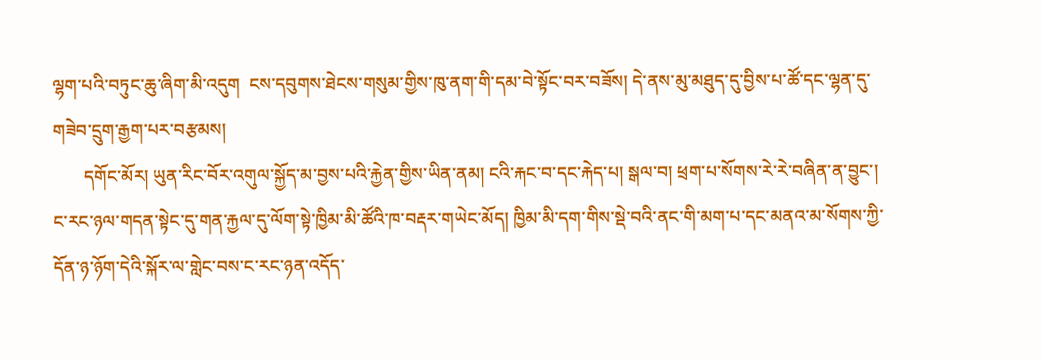ལྷག་པའི་བཏུང་ཆུ་ཞིག་མི་འདུག  ངས་དབུགས་ཐེངས་གསུམ་གྱིས་ཁུ་ནག་གི་དམ་བེ་སྟོང་བར་བཟོས། དེ་ནས་མུ་མཐུད་དུ་བྱིས་པ་ཚོ་དང་ལྷན་དུ་གཟེབ་དྲུག་རྒྱག་པར་བརྩམས།
       དགོང་མོར། ཡུན་རིང་བོར་འགུལ་སྐྱོད་མ་བྱས་པའི་རྐྱེན་གྱིས་ཡིན་ནམ། ངའི་རྐང་བ་དང་རྐེད་པ། སྒལ་བ། ཕྲག་པ་སོགས་རེ་རེ་བཞིན་ན་བྱུང་།  ང་རང་ཉལ་གདན་སྟེང་དུ་གན་རྐྱལ་དུ་ལོག་སྟེ་ཁྱིམ་མི་ཚོའི་ཁ་བརྡར་གཡེང་མོད། ཁྱིམ་མི་དག་གིས་སྡེ་བའི་ནང་གི་མག་པ་དང་མནའ་མ་སོགས་ཀྱི་དོན་ཉ་ཉོག་དེའི་སྐོར་ལ་གླེང་བས་ང་རང་ཉན་འདོད་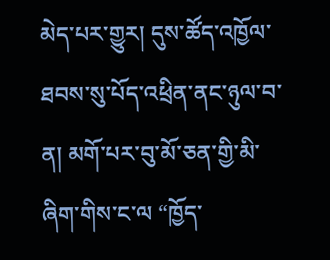མེད་པར་གྱུར། དུས་ཚོད་འཁྱོལ་ཐབས་སུ་པོད་འཕྲིན་ནང་ཉུལ་བ་ན། མགོ་པར་བུ་མོ་ཅན་གྱི་མི་ཞིག་གིས་ང་ལ “ཁྱོད་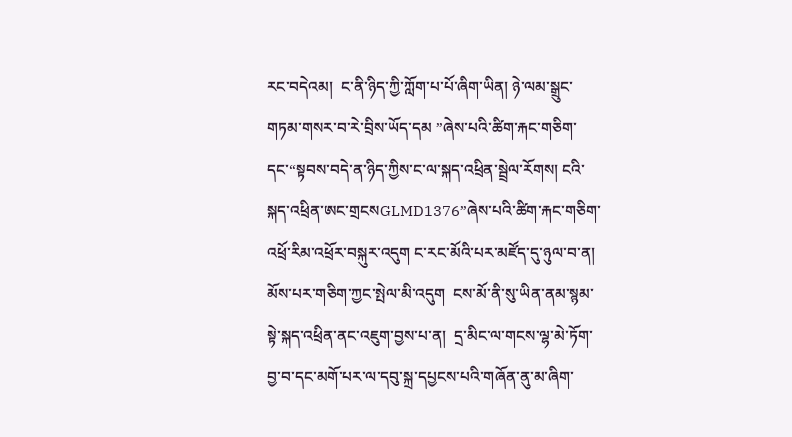རང་བདེའམ།  ང་ནི་ཉིད་ཀྱི་ཀློག་པ་པོ་ཞིག་ཡིན། ཉེ་ལམ་སྒྲུང་གཏམ་གསར་བ་རེ་བྲིས་ཡོད་དམ ”ཞེས་པའི་ཚིག་རྐང་གཅིག་དང་“སྟབས་བདེ་ན་ཉིད་ཀྱིས་ང་ལ་སྐད་འཕྲིན་སྦྲེལ་རོགས། ངའི་སྐད་འཕྲིན་ཨང་གྲངསGLMD1376”ཞེས་པའི་ཚིག་རྐང་གཅིག་འཕྲོ་རིམ་འཕྲོར་བསྐུར་འདུག ང་རང་མོའི་པར་མཛོད་དུ་ཉུལ་བ་ན། མོས་པར་གཅིག་ཀྱང་སྤེལ་མི་འདུག  ངས་མོ་ནི་སུ་ཡིན་ནམ་སྙམ་སྟེ་སྐད་འཕྲིན་ནང་འཇུག་བྱས་པ་ན།  དྲ་མིང་ལ་གངས་ལྷ་མེ་ཏོག་བྱ་བ་དང་མགོ་པར་ལ་དབུ་སྐྲ་དཔྱངས་པའི་གཞོན་ནུ་མ་ཞིག་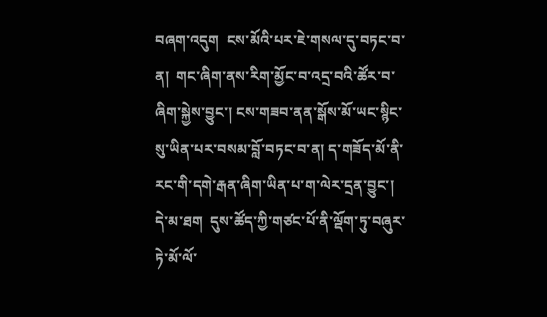བཞག་འདུག  ངས་མོའི་པར་ཇེ་གསལ་དུ་བཏང་བ་ན།  གང་ཞིག་ནས་རིག་མྱོང་བ་འདྲ་བའི་ཚོར་བ་ཞིག་སྐྱེས་བྱུང་། ངས་གཟབ་ནན་སྒོས་མོ་ཡང་སྙིང་སུ་ཡིན་པར་བསམ་བློ་བཏང་བ་ན། ད་གཟོད་མོ་ནི་རང་གི་དགེ་རྒན་ཞིག་ཡིན་པ་ག་ལེར་དྲན་བྱུང་།  དེ་མ་ཐག  དུས་ཚོད་ཀྱི་གཙང་པོ་ནི་ལྡོག་ཏུ་བཞུར་ཏེ་མོ་ལོ་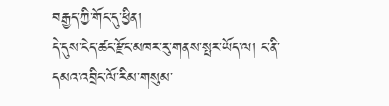བརྒྱད་ཀྱི་གོང་དུ་ཕྱིན།
དེ་དུས་ངེད་ཚང་རྫོང་མཁར་རུ་གནས་སྤར་ཡོད་ལ། ང་ནི་དམའ་འབྲིང་ལོ་རིམ་གསུམ་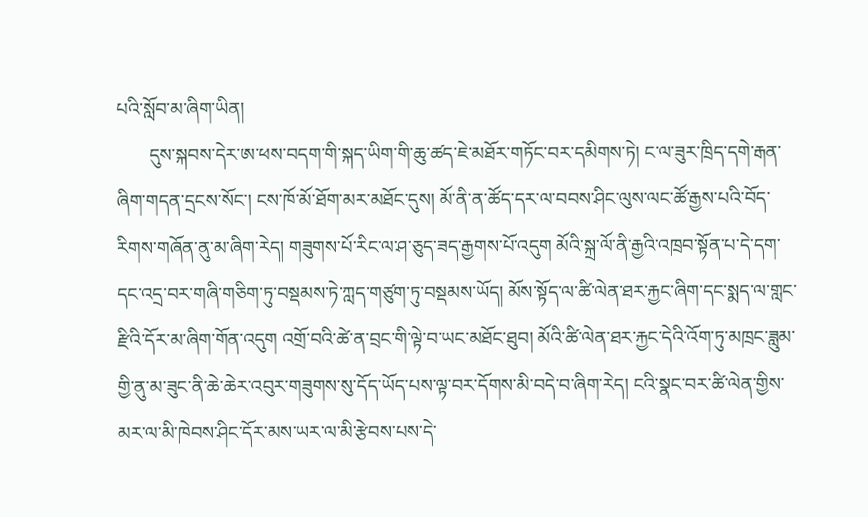པའི་སློབ་མ་ཞིག་ཡིན།
       དུས་སྐབས་དེར་ཨ་ཕས་བདག་གི་སྐད་ཡིག་གི་ཆུ་ཚད་ཇེ་མཐོར་གཏོང་བར་དམིགས་ཏེ། ང་ལ་ཟུར་ཁྲིད་དགེ་རྒན་ཞིག་གདན་དྲངས་སོང་། ངས་ཁོ་མོ་ཐོག་མར་མཐོང་དུས། མོ་ནི་ན་ཚོད་དར་ལ་བབས་ཤིང་ལུས་ལང་ཚོ་རྒྱས་པའི་བོད་རིགས་གཞོན་ནུ་མ་ཞིག་རེད། གཟུགས་པོ་རིང་ལ་ཤ་ཅུད་ཟད་རྒྱགས་པོ་འདུག མོའི་སྐྲ་ལོ་ནི་རྒྱའི་འཁྲབ་སྟོན་པ་དེ་དག་དང་འདྲ་བར་གཞི་གཅིག་ཏུ་བསྡམས་ཏེ་ཀླད་གཙུག་ཏུ་བསྡམས་ཡོད། མོས་སྟོད་ལ་ཚི་ལེན་ཐར་རྐྱང་ཞིག་དང་སྨད་ལ་གླང་རྫིའི་དོར་མ་ཞིག་གོན་འདུག འགྲོ་བའི་ཚེ་ན་བྲང་གི་ལྟེ་བ་ཡང་མཐོང་ཐུབ། མོའི་ཚི་ལེན་ཐར་རྐྱང་དེའི་འོག་ཏུ་མཁྲང་ཟླུམ་གྱི་ནུ་མ་ཟུང་ནི་ཆེ་ཆེར་འབུར་གཟུགས་སུ་དོད་ཡོད་པས་ལྟ་བར་དོགས་མི་བདེ་བ་ཞིག་རེད། ངའི་སྣང་བར་ཚི་ལེན་གྱིས་མར་ལ་མི་ཁེབས་ཤིང་དོར་མས་ཡར་ལ་མི་རྩེབས་པས་དེ་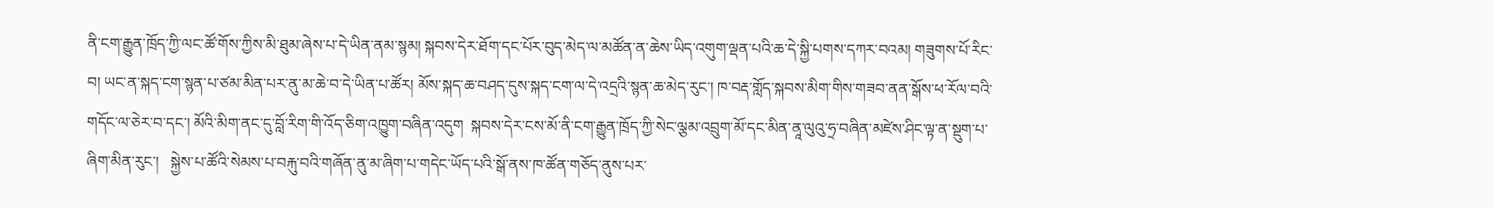ནི་ངག་རྒྱུན་ཁྲོད་ཀྱི་ལང་ཚོ་གོས་ཀྱིས་མི་ཐུམ་ཞེས་པ་དེ་ཡིན་ནམ་སྙམ། སྐབས་དེར་ཐོག་དང་པོར་བུད་མེད་ལ་མཚོན་ན་ཆེས་ཡིད་འགུག་ལྡན་པའི་ཆ་དེ་སྐྱི་པགས་དཀར་བའམ། གཟུགས་པོ་རིང་བ། ཡང་ན་སྐད་ངག་སྙན་པ་ཙམ་མིན་པར་ནུ་མ་ཆེ་བ་དེ་ཡིན་པ་ཚོར། མོས་སྐད་ཆ་བཤད་དུས་སྐད་ངག་ལ་དེ་འདྲའི་སྙན་ཆ་མེད་རུང་། ཁ་བརྡ་གློད་སྐབས་མིག་གིས་གཟབ་ནན་སྒོས་ཕ་རོལ་བའི་གདོང་ལ་ཅེར་བ་དང་། མོའི་མིག་ནང་དུ་བློ་རིག་གི་འོད་ཅིག་འཁྱུག་བཞིན་འདུག  སྐབས་དེར་ངས་མོ་ནི་ངག་རྒྱུན་ཁྲོད་ཀྱི་སེང་ལྕམ་འབྲུག་མོ་དང་མིན་ནཱ་ལུའུ་ཧྲ་བཞིན་མཛེས་ཤིང་ལྟ་ན་སྡུག་པ་ཞིག་མིན་རུང་།   སྐྱེས་པ་ཚོའི་སེམས་པ་བརྐུ་བའི་གཞོན་ནུ་མ་ཞིག་པ་གདེང་ཡོད་པའི་སྒོ་ནས་ཁ་ཚོན་གཅོད་ནུས་པར་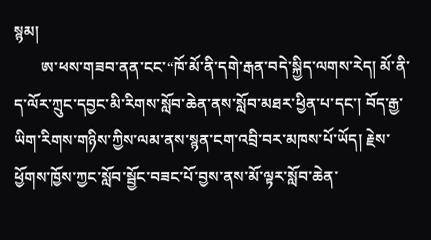སྙམ།
       ཨ་ཕས་གཟབ་ནན་ངང་“ཁོ་མོ་ནི་དགེ་རྒན་བདེ་སྐྱིད་ལགས་རེད། མོ་ནི་ད་ལོར་ཀྲུང་དབྱང་མི་རིགས་སློབ་ཆེན་ནས་སློབ་མཐར་ཕྱིན་པ་དང་། བོད་རྒྱ་ཡིག་རིགས་གཉིས་ཀྱིས་ལམ་ནས་སྙན་ངག་འབྲི་བར་མཁས་པོ་ཡོད། རྗེས་ཕྱོགས་ཁྱོས་ཀྱང་སློབ་སྦྱོང་བཟང་པོ་བྱས་ནས་མོ་ལྟར་སློབ་ཆེན་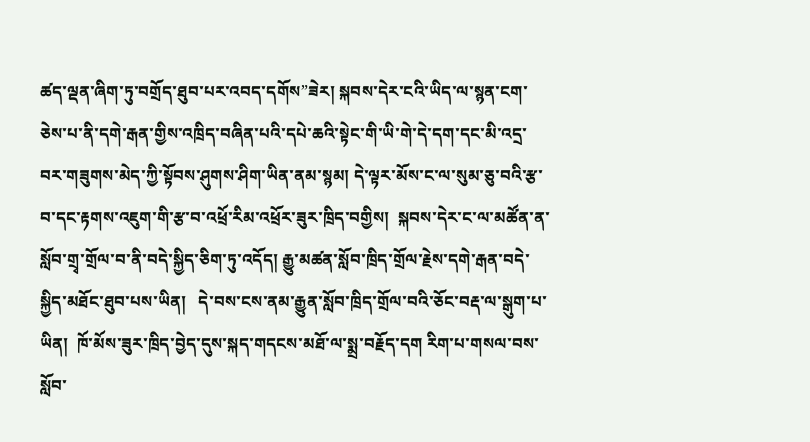ཚད་ལྡན་ཞིག་ཏུ་བགྲོད་ཐུབ་པར་འབད་དགོས”ཟེར། སྐབས་དེར་ངའི་ཡིད་ལ་སྙན་ངག་ཅེས་པ་ནི་དགེ་རྒན་གྱིས་འཁྲིད་བཞིན་པའི་དཔེ་ཆའི་སྟེང་གི་ཡི་གེ་དེ་དག་དང་མི་འདྲ་བར་གཟུགས་མེད་ཀྱི་སྟོབས་ཤུགས་ཤིག་ཡིན་ནམ་སྙམ། དེ་ལྟར་མོས་ང་ལ་སུམ་ཅུ་བའི་རྩ་བ་དང་རྟགས་འཇུག་གི་རྩ་བ་འཕྲོ་རིམ་འཕྲོར་ཟུར་ཁྲིད་བགྱིས།  སྐབས་དེར་ང་ལ་མཚོན་ན་སློབ་གྲྭ་གྲོལ་བ་ནི་བདེ་སྐྱིད་ཅིག་ཏུ་འདོད། རྒྱུ་མཚན་སློབ་ཁྲིད་གྲོལ་རྗེས་དགེ་རྒན་བདེ་སྐྱིད་མཐོང་ཐུབ་པས་ཡིན།   དེ་བས་ངས་ནམ་རྒྱུན་སློབ་ཁྲིད་གྲོལ་བའི་ཅོང་བརྡ་ལ་སྒུག་པ་ཡིན།  ཁོ་མོས་ཟུར་ཁྲིད་བྱེད་དུས་སྐད་གདངས་མཐོ་ལ་སྨྲ་བརྗོད་དག རིག་པ་གསལ་བས་སློབ་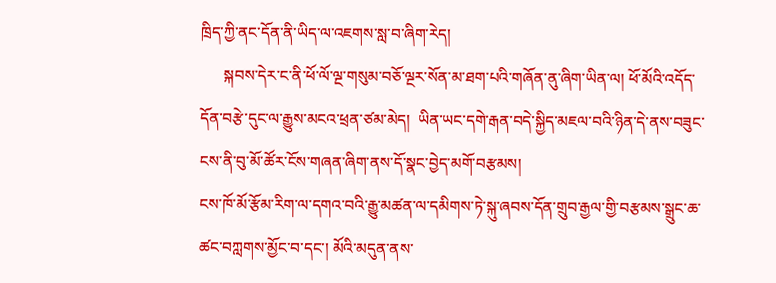ཁྲིད་ཀྱི་ནང་དོན་ནི་ཡིད་ལ་འཇགས་སླ་བ་ཞིག་རེད།
      སྐབས་དེར་ང་ནི་ཕོ་ལོ་ལྔ་གསུམ་བཅོ་ལྔར་སོན་མ་ཐག་པའི་གཞོན་ནུ་ཞིག་ཡིན་ལ། ཕོ་མོའི་འདོད་དོན་བརྩེ་དུང་ལ་རྒྱུས་མངའ་ཕྲན་ཙམ་མེད།  ཡིན་ཡང་དགེ་རྒན་བདེ་སྐྱིད་མཇལ་བའི་ཉིན་དེ་ནས་བཟུང་ངས་ནི་བུ་མོ་ཚོར་ངོས་གཞན་ཞིག་ནས་དོ་སྣང་བྱེད་མགོ་བརྩམས།
ངས་ཁོ་མོ་རྩོམ་རིག་ལ་དགའ་བའི་རྒྱུ་མཚན་ལ་དམིགས་ཏེ་སྐུ་ཞབས་དོན་གྲུབ་རྒྱལ་གྱི་བརྩམས་སྒྲུང་ཆ་ཚང་བཀླགས་མྱོང་བ་དང་། མོའི་མདུན་ནས་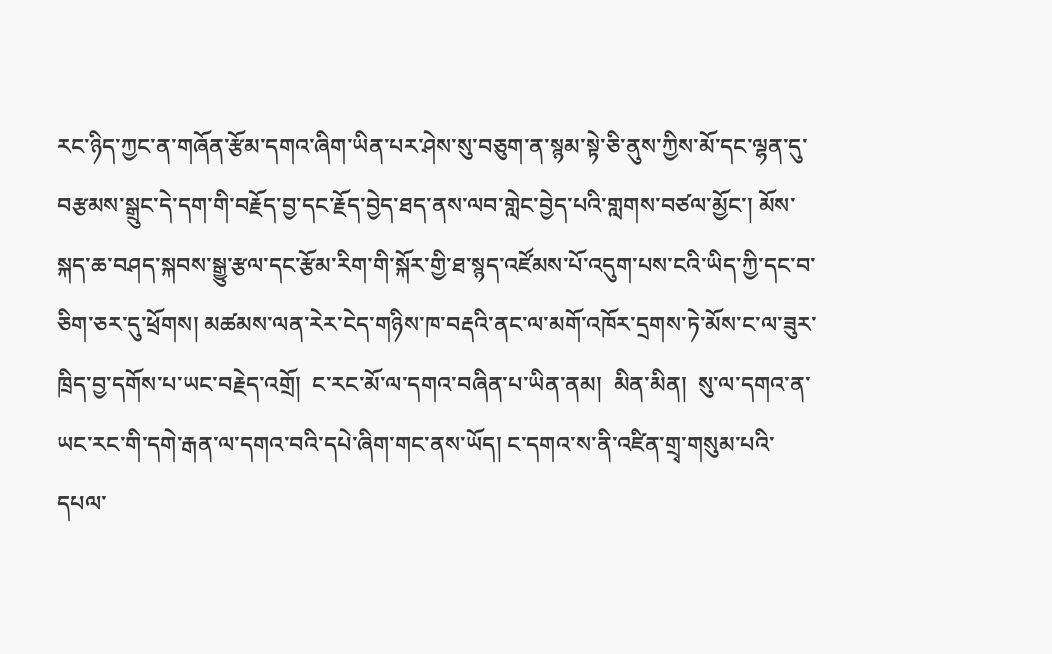རང་ཉིད་ཀྱང་ན་གཞོན་རྩོམ་དགའ་ཞིག་ཡིན་པར་ཤེས་སུ་བཅུག་ན་སྙམ་སྟེ་ཅི་ནུས་ཀྱིས་མོ་དང་ལྷན་དུ་བརྩམས་སྒྲུང་དེ་དག་གི་བརྗོད་བྱ་དང་རྗོད་བྱེད་ཐད་ནས་ལབ་གླེང་བྱེད་པའི་གླགས་བཙལ་མྱོང་། མོས་སྐད་ཆ་བཤད་སྐབས་སྒྱུ་རྩལ་དང་རྩོམ་རིག་གི་སྐོར་གྱི་ཐ་སྙད་འཛོམས་པོ་འདུག་པས་ངའི་ཡིད་ཀྱི་དང་བ་ཅིག་ཅར་དུ་ཕྲོགས། མཚམས་ལན་རེར་ངེད་གཉིས་ཁ་བརྡའི་ནང་ལ་མགོ་འཁོར་དྲགས་ཏེ་མོས་ང་ལ་ཟུར་ཁྲིད་བྱ་དགོས་པ་ཡང་བརྗེད་འགྲོ།  ང་རང་མོ་ལ་དགའ་བཞིན་པ་ཡིན་ནམ།  མིན་མིན།  སུ་ལ་དགའ་ན་ཡང་རང་གི་དགེ་རྒན་ལ་དགའ་བའི་དཔེ་ཞིག་གང་ནས་ཡོད། ང་དགའ་ས་ནི་འཛིན་གྲྭ་གསུམ་པའི་དཔལ་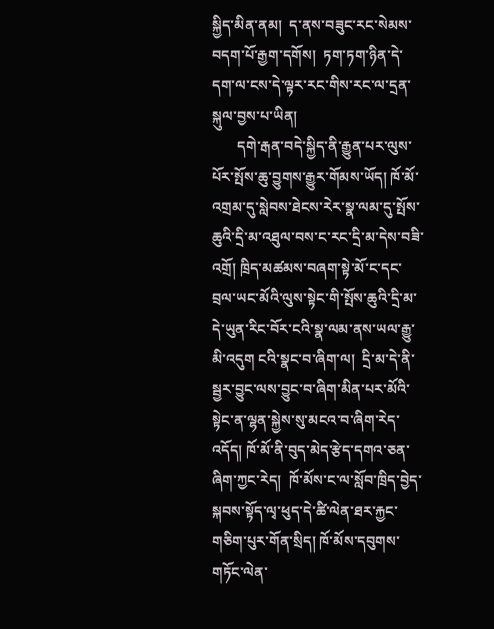སྐྱིད་མིན་ནམ།  ད་ནས་བཟུང་རང་སེམས་བདག་པོ་རྒྱག་དགོས།  ཏག་ཏག་ཉིན་དེ་དག་ལ་ངས་དེ་ལྟར་རང་གིས་རང་ལ་དྲན་སྐུལ་བྱས་པ་ཡིན།
       དགེ་རྒན་བདེ་སྐྱིད་ནི་རྒྱུན་པར་ལུས་པོར་སྤོས་ཆུ་བྱུགས་རྒྱུར་གོམས་ཡོད། ཁོ་མོ་འགྲམ་དུ་སླེབས་ཐེངས་རེར་སྣ་ལམ་དུ་སྤོས་ཆུའི་དྲི་མ་འཐུལ་བས་ང་རང་དྲི་མ་དེས་བཟི་འགྲོ། ཁྲིད་མཚམས་བཞག་སྟེ་མོ་ང་དང་བྲལ་ཡང་མོའི་ལུས་སྟེང་གི་སྤོས་ཆུའི་དྲི་མ་དེ་ཡུན་རིང་བོར་ངའི་སྣ་ལམ་ནས་ཡལ་རྒྱུ་མི་འདུག ངའི་སྣང་བ་ཞིག་ལ།  དྲི་མ་དེ་ནི་སྦྱར་བྱུང་ལས་བྱུང་བ་ཞིག་མིན་པར་མོའི་སྟེང་ན་ལྷན་སྐྱེས་སུ་མངའ་བ་ཞིག་རེད་འདོད། ཁོ་མོ་ནི་བུད་མེད་རྩེད་དགའ་ཅན་ཞིག་ཀྱང་རེད།  ཁོ་མོས་ང་ལ་སློབ་ཁྲིད་བྱེད་སྐབས་སྟོད་ལྭ་ཕུད་དེ་ཚི་ལེན་ཐར་རྐྱང་གཅིག་པུར་གོན་སྲིད། ཁོ་མོས་དབུགས་གཏོང་ལེན་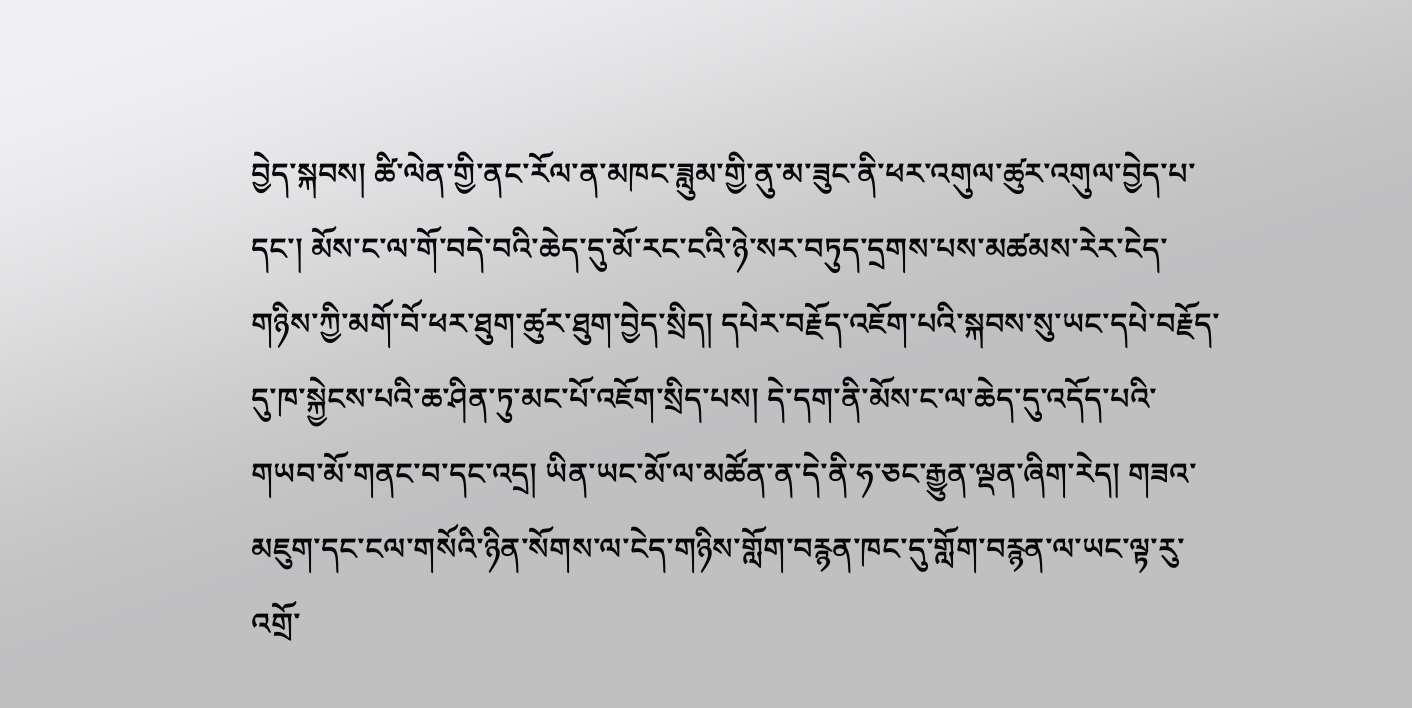བྱེད་སྐབས། ཚི་ལེན་གྱི་ནང་རོལ་ན་མཁང་ཟླུམ་གྱི་ནུ་མ་ཟུང་ནི་ཕར་འགུལ་ཚུར་འགུལ་བྱེད་པ་དང་། མོས་ང་ལ་གོ་བདེ་བའི་ཆེད་དུ་མོ་རང་ངའི་ཉེ་སར་བཏུད་དྲགས་པས་མཚམས་རེར་ངེད་གཉིས་ཀྱི་མགོ་བོ་ཕར་ཐུག་ཚུར་ཐུག་བྱེད་སྲིད། དཔེར་བརྗོད་འཇོག་པའི་སྐབས་སུ་ཡང་དཔེ་བརྗོད་དུ་ཁ་སྐྱེངས་པའི་ཆ་ཤིན་ཏུ་མང་པོ་འཇོག་སྲིད་པས། དེ་དག་ནི་མོས་ང་ལ་ཆེད་དུ་འདོད་པའི་གཡབ་མོ་གནང་བ་དང་འདྲ། ཡིན་ཡང་མོ་ལ་མཚོན་ན་དེ་ནི་ཧ་ཅང་རྒྱུན་ལྡན་ཞིག་རེད། གཟའ་མཇུག་དང་ངལ་གསོའི་ཉིན་སོགས་ལ་ངེད་གཉིས་གློག་བརྙན་ཁང་དུ་གློག་བརྙན་ལ་ཡང་ལྟ་རུ་འགྲོ་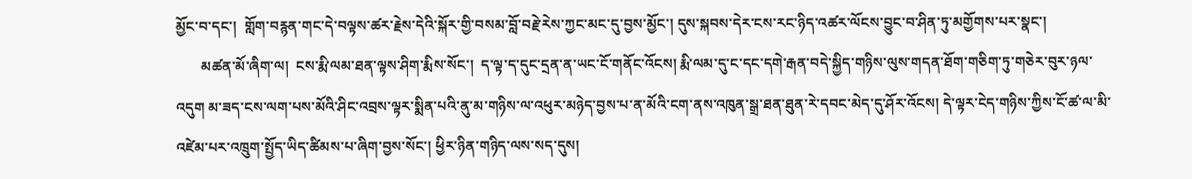མྱོང་བ་དང་།  གློག་བརྙན་གང་དེ་བལྟས་ཚར་རྗེས་དེའི་སྐོར་གྱི་བསམ་བློ་བརྗེ་རེས་ཀྱང་མང་དུ་བྱས་མྱོང་། དུས་སྐབས་དེར་ངས་རང་ཉིད་འཚར་ལོངས་བྱུང་བ་ཤིན་ཏུ་མགྱོགས་པར་སྣང་།
       མཚན་མོ་ཞིག་ལ།  ངས་རྨི་ལམ་ཐན་ལྟས་ཤིག་རྨིས་སོང་།  ད་ལྟ་ད་དུང་དྲན་ན་ཡང་ངོ་གནོང་འོངས། རྨི་ལམ་དུ་ང་དང་དགེ་རྒན་བདེ་སྐྱིད་གཉིས་ལུས་གདན་ཐོག་གཅིག་ཏུ་གཅེར་བུར་ཉལ་འདུག མ་ཟད་ངས་ལག་པས་མོའི་ཤིང་འབྲས་ལྟར་སྨིན་པའི་ནུ་མ་གཉིས་ལ་འཕུར་མཉེད་བྱས་པ་ན་མོའི་ངག་ནས་འཁུན་སྒྲ་ཐན་ཐུན་རེ་དབང་མེད་དུ་ཤོར་འོངས། དེ་ལྟར་ངེད་གཉིས་ཀྱིས་ངོ་ཚ་ལ་མི་འཛེམ་པར་འཁྲུག་སྤྱོད་ཡིད་ཚིམས་པ་ཞིག་བྱས་སོང་། ཕྱིར་ཉིན་གཉིད་ལས་སད་དུས།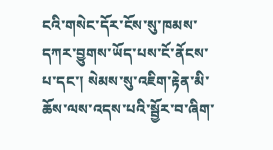ངའི་གསེང་དོར་ངོས་སུ་ཁམས་དཀར་བྱུགས་ཡོད་པས་ངོ་ནོངས་པ་དང་། སེམས་སུ་འཇིག་རྟེན་མི་ཆོས་ལས་འདས་པའི་སྦྱོར་བ་ཞིག་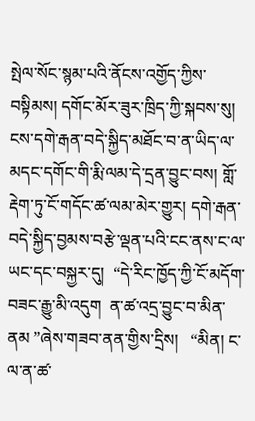སྤེལ་སོང་སྙམ་པའི་ནོངས་འགྱོད་ཀྱིས་བསྟིམས། དགོང་མོར་ཟུར་ཁྲིད་ཀྱི་སྐབས་སུ། ངས་དགེ་རྒན་བདེ་སྐྱིད་མཐོང་བ་ན་ཡིད་ལ་མདང་དགོང་གི་རྨི་ལམ་དེ་དྲན་བྱུང་བས། གློ་རྡེག་ཏུ་ངོ་གདོང་ཚ་ལམ་མེར་གྱུར། དགེ་རྒན་བདེ་སྐྱིད་བྱམས་བརྩེ་ལྡན་པའི་ངང་ནས་ང་ལ་ཡང་དང་བསྐྱར་དུ།  “དེ་རིང་ཁྱོད་ཀྱི་ངོ་མདོག་བཟང་རྒྱུ་མི་འདུག  ན་ཚ་འདྲ་བྱུང་བ་མིན་ནམ ”ཞེས་གཟབ་ནན་གྱིས་དྲིས།   “མིན། ང་ལ་ན་ཚ་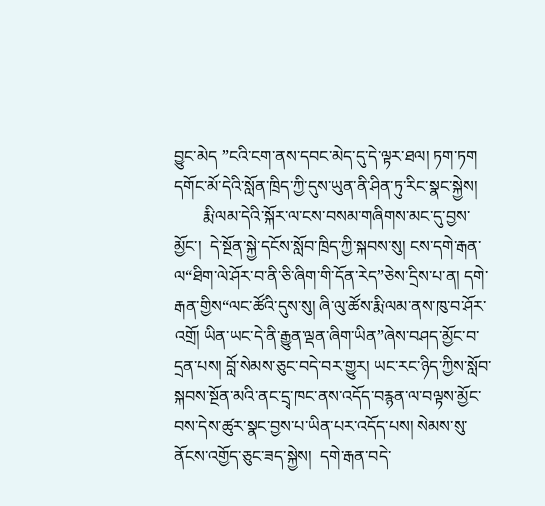བྱུང་མེད ”ངའི་ངག་ནས་དབང་མེད་དུ་དེ་ལྟར་ཐལ། ཏག་ཏག  དགོང་མོ་དེའི་སློན་ཁྲིད་ཀྱི་དུས་ཡུན་ནི་ཤིན་ཏུ་རིང་སྣང་སྐྱེས།
       རྨི་ལམ་དེའི་སྐོར་ལ་ངས་བསམ་གཞིགས་མང་དུ་བྱས་མྱོང་།  དེ་སྔོན་སྐྱེ་དངོས་སློབ་ཁྲིད་ཀྱི་སྐབས་སུ། ངས་དགེ་རྒན་ལ“ཐིག་ལེ་ཤོར་བ་ནི་ཅི་ཞིག་གི་དོན་རེད”ཅེས་དྲིས་པ་ན། དགེ་རྒན་གྱིས“ལང་ཚོའི་དུས་སུ། ཞི་ལུ་ཚོས་རྨི་ལམ་ནས་ཁུ་བ་ཤོར་འགྲོ། ཡིན་ཡང་དེ་ནི་རྒྱུན་ལྡན་ཞིག་ཡིན”ཞེས་བཤད་མྱོང་བ་དྲན་པས། བློ་སེམས་ཅུང་བདེ་བར་གྱུར། ཡང་རང་ཉིད་ཀྱིས་སློབ་སྐབས་སྔོན་མའི་ནང་དྲྭ་ཁང་ནས་འདོད་བརྙན་ལ་བལྟས་མྱོང་བས་དེས་ཚུར་སྣང་བྱས་པ་ཡིན་པར་འདོད་པས། སེམས་སུ་ནོངས་འགྱོད་ཅུང་ཟད་སྐྱེས།  དགེ་རྒན་བདེ་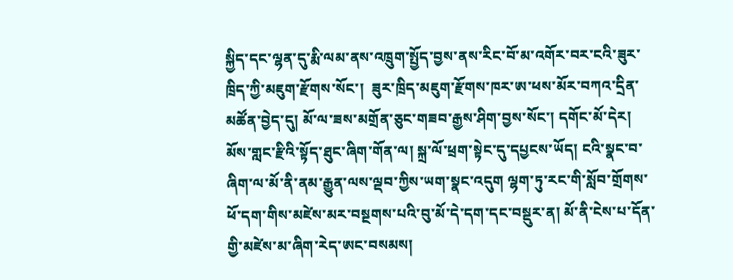སྐྱིད་དང་ལྷན་དུ་རྨི་ལམ་ནས་འཁྲུག་སྤྱོད་བྱས་ནས་རིང་བོ་མ་འགོར་བར་ངའི་ཟུར་ཁྲིད་ཀྱི་མཇུག་རྫོགས་སོང་།  ཟུར་ཁྲིད་མཇུག་རྫོགས་ཁར་ཨ་ཕས་མོར་བཀའ་དྲིན་མཚོན་བྱེད་དུ། མོ་ལ་ཟས་མགྲོན་ཅུང་གཟབ་རྒྱས་ཤིག་བྱས་སོང་། དགོང་མོ་དེར། མོས་གླང་རྫིའི་སྟོད་ཐུང་ཞིག་གོན་ལ། སྐྲ་ལོ་ཕྲག་སྟེང་དུ་དཔྱངས་ཡོད། ངའི་སྣང་བ་ཞིག་ལ་མོ་ནི་ནམ་རྒྱུན་ལས་ལྡབ་ཀྱིས་ཡག་སྣང་འདུག ལྷག་ཏུ་རང་གི་སློབ་གྲོགས་ཕོ་དག་གིས་མཛེས་མར་བསྔགས་པའི་བུ་མོ་དེ་དག་དང་བསྡུར་ན། མོ་ནི་ངེས་པ་དོན་གྱི་མཛེས་མ་ཞིག་རེད་ཨང་བསམས།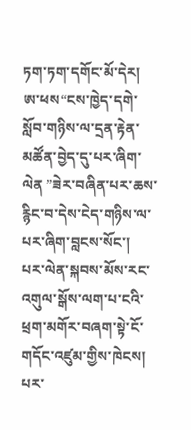ཏག་ཏག་དགོང་མོ་དེར། ཨ་ཕས“ངས་ཁྱེད་དགེ་སློབ་གཉིས་ལ་དྲན་རྟེན་མཚོན་བྱེད་དུ་པར་ཞིག་ལེན ”ཟེར་བཞིན་པར་ཆས་རྙིང་བ་དེས་ངེད་གཉིས་ལ་པར་ཞིག་བླངས་སོང་། པར་ལེན་སྐབས་མོས་རང་འགུལ་སྒོས་ལག་པ་ངའི་ཕྲག་མགོར་བཞག་སྟེ་ངོ་གདོང་འཛུམ་གྱིས་ཁེངས། པར་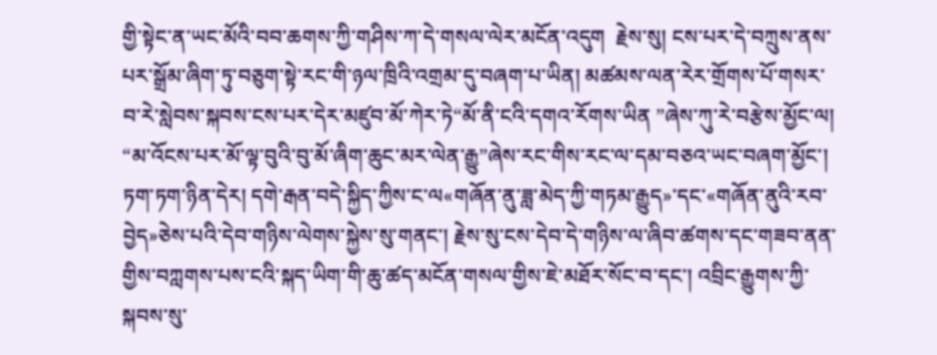གྱི་སྟེང་ན་ཡང་མོའི་བབ་ཆགས་ཀྱི་གཤིས་ཀ་དེ་གསལ་ལེར་མངོན་འདུག  རྗེས་སུ། ངས་པར་དེ་བཀྲུས་ནས་པར་སྒྲོམ་ཞིག་ཏུ་བཅུག་སྟེ་རང་གི་ཉལ་ཁྲིའི་འགྲམ་དུ་བཞག་པ་ཡིན། མཚམས་ལན་རེར་གྲོགས་པོ་གསར་བ་རེ་སླེབས་སྐབས་ངས་པར་དེར་མཛུབ་མོ་ཀེར་ཏེ“མོ་ནི་ངའི་དགའ་རོགས་ཡིན ”ཞེས་ཀུ་རེ་བརྩེས་མྱོང་ལ། “མ་འོངས་པར་མོ་ལྟ་བུའི་བུ་མོ་ཞིག་ཆུང་མར་ལེན་རྒྱུ”ཞེས་རང་གིས་རང་ལ་དམ་བཅའ་ཡང་བཞག་མྱོང་།  ཏག་ཏག་ཉིན་དེར། དགེ་རྒན་བདེ་སྐྱིད་ཀྱིས་ང་ལ«གཞོན་ནུ་ཟླ་མེད་ཀྱི་གཏམ་རྒྱུད»་དང་«གཞོན་ནུའི་རབ་བྱེད»ཅེས་པའི་དེབ་གཉིས་ལེགས་སྐྱེས་སུ་གནང་། རྗེས་སུ་ངས་དེབ་དེ་གཉིས་ལ་ཞིབ་ཚགས་དང་གཟབ་ནན་གྱིས་བཀླགས་པས་ངའི་སྐད་ཡིག་གི་ཆུ་ཚད་མངོན་གསལ་གྱིས་ཇེ་མཐོར་སོང་བ་དང་། འབྲིང་རྒྱུགས་ཀྱི་སྐབས་སུ་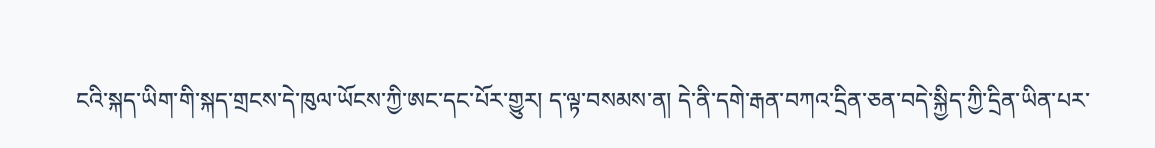ངའི་སྐད་ཡིག་གི་སྐད་གྲངས་དེ་ཁུལ་ཡོངས་ཀྱི་ཨང་དང་པོར་གྱུར། ད་ལྟ་བསམས་ན། དེ་ནི་དགེ་རྒན་བཀའ་དྲིན་ཅན་བདེ་སྐྱིད་ཀྱི་དྲིན་ཡིན་པར་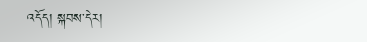འདོད། སྐབས་དེར།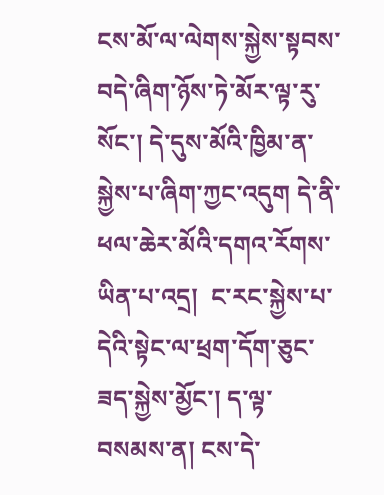ངས་མོ་ལ་ལེགས་སྐྱེས་སྟབས་བདེ་ཞིག་ཉོས་ཏེ་མོར་ལྟ་རུ་སོང་། དེ་དུས་མོའི་ཁྱིམ་ན་སྐྱེས་པ་ཞིག་ཀྱང་འདུག དེ་ནི་ཕལ་ཆེར་མོའི་དགའ་རོགས་ཡིན་པ་འདྲ།  ང་རང་སྐྱེས་པ་དེའི་སྟེང་ལ་ཕྲག་དོག་ཅུང་ཟད་སྐྱེས་མྱོང་། ད་ལྟ་བསམས་ན། ངས་དེ་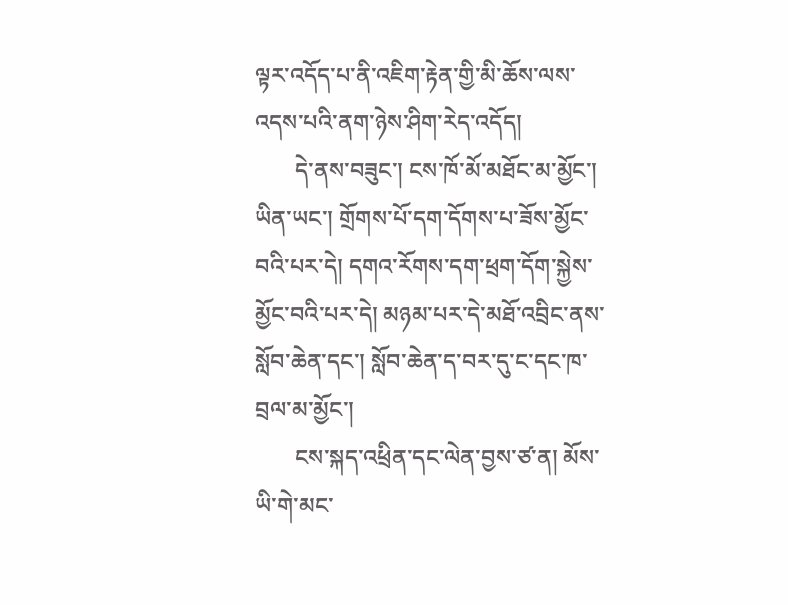ལྟར་འདོད་པ་ནི་འཇིག་རྟེན་གྱི་མི་ཆོས་ལས་འདས་པའི་ནག་ཉེས་ཤིག་རེད་འདོད།
       དེ་ནས་བཟུང་། ངས་ཁོ་མོ་མཐོང་མ་མྱོང་།  ཡིན་ཡང་། གྲོགས་པོ་དག་དོགས་པ་ཟོས་མྱོང་བའི་པར་དེ། དགའ་རོགས་དག་ཕྲག་དོག་སྐྱེས་མྱོང་བའི་པར་དེ། མཉམ་པར་དེ་མཐོ་འབྲིང་ནས་སློབ་ཆེན་དང་། སློབ་ཆེན་ད་བར་དུ་ང་དང་ཁ་བྲལ་མ་མྱོང་།
       ངས་སྐད་འཕྲིན་དང་ལེན་བྱས་ཙ་ན། མོས་ཡི་གེ་མང་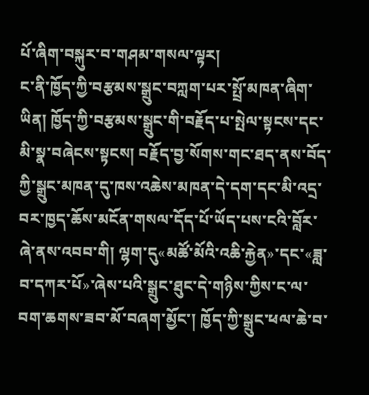པོ་ཞིག་བསྐུར་བ་གཤམ་གསལ་ལྟར།
ང་ནི་ཁྱོད་ཀྱི་བརྩམས་སྒྲུང་བཀླག་པར་སྤྲོ་མཁན་ཞིག་ཡིན། ཁྱོད་ཀྱི་བརྩམས་སྒྲུང་གི་བརྗོད་པ་སྤེལ་སྟངས་དང་མི་སྣ་བཞེངས་སྟངས། བརྗོད་བྱ་སོགས་གང་ཐད་ནས་བོད་ཀྱི་སྒྲུང་མཁན་དུ་ཁས་འཆེས་མཁན་དེ་དག་དང་མི་འདྲ་བར་ཁྱད་ཆོས་མངོན་གསལ་དོད་པོ་ཡོད་པས་ངའི་བློར་ཞེ་ནས་འབབ་གི། ལྷག་དུ«མཚོ་མོའི་འཆི་རྐྱེན»་དང་«ཟླ་བ་དཀར་པོ»་ཞེས་པའི་སྒྲུང་ཐུང་དེ་གཉིས་ཀྱིས་ང་ལ་བག་ཆགས་ཟབ་མོ་བཞག་མྱོང་། ཁྱོད་ཀྱི་སྒྲུང་ཕལ་ཆེ་བ་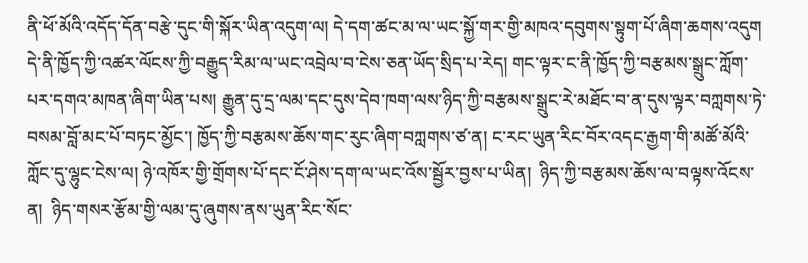ནི་ཕོ་མོའི་འདོད་དོན་བརྩེ་དུང་གི་སྐོར་ཡིན་འདུག་ལ། དེ་དག་ཚང་མ་ལ་ཡང་སྐྱོ་གར་གྱི་མཁའ་དབུགས་སྟུག་པོ་ཞིག་ཆགས་འདུག དེ་ནི་ཁྱོད་ཀྱི་འཚར་ལོངས་ཀྱི་བརྒྱུད་རིམ་ལ་ཡང་འབྲེལ་བ་ངེས་ཅན་ཡོད་སྲིད་པ་རེད། གང་ལྟར་ང་ནི་ཁྱོད་ཀྱི་བརྩམས་སྒྲུང་ཀློག་པར་དགའ་མཁན་ཞིག་ཡིན་པས། རྒྱུན་དུ་དྲ་ལམ་དང་དུས་དེབ་ཁག་ལས་ཉིད་ཀྱི་བརྩམས་སྒྲུང་རེ་མཐོང་བ་ན་དུས་ལྟར་བཀླགས་ཏེ་བསམ་བློ་མང་པོ་བཏང་མྱོང་། ཁྱོད་ཀྱི་བརྩམས་ཆོས་གང་རུང་ཞིག་བཀླགས་ཙ་ན། ང་རང་ཡུན་རིང་བོར་འདང་རྒྱག་གི་མཚོ་མོའི་ཀློང་དུ་ལྷུང་ངེས་ལ། ཉེ་འཁོར་གྱི་གྲོགས་པོ་དང་ངོ་ཤེས་དག་ལ་ཡང་འོས་སྦྱོར་བྱས་པ་ཡིན།  ཉིད་ཀྱི་བརྩམས་ཆོས་ལ་བལྟས་འོངས་ན།  ཉིད་གསར་རྩོམ་གྱི་ལམ་དུ་ཞུགས་ནས་ཡུན་རིང་སོང་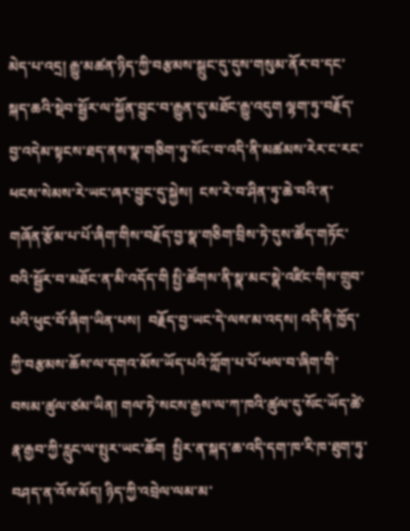མེད་པ་འདྲ། རྒྱུ་མཚན་ཉིད་ཀྱི་བརྩམས་སྒྲུང་དུ་དུས་གསུམ་ནོར་བ་དང་སྐད་ཆའི་སྡེབ་སྦྱོར་ལ་སྐྱོན་བྱུང་བ་རྒྱུན་དུ་མཐོང་རྒྱུ་འདུག ལྷག་ཏུ་བརྗོད་བྱ་འདེམ་སྟངས་ཐད་ནས་སྣ་གཅིག་ཏུ་སོང་བ་འདི་ནི་མཚམས་རེར་ང་རང་ཕངས་སེམས་རེ་ཡང་ཞར་བྱུང་དུ་སྐྱེས།  ངས་རེ་བ་ཤིན་ཏུ་ཆེ་བའི་ན་གཞོན་རྩོམ་པ་པོ་ཞིག་གིས་བརྗོད་བྱ་སྣ་གཅིག་བྲིས་ཏེ་དུས་ཚོད་གཏོང་བའི་སྦྱོར་བ་མཐོང་ན་མི་འདོད་གི སྤྱི་ཚོགས་ནི་སྣ་མང་སྣེ་འཛིང་གིས་གྲུབ་པའི་ཕུང་བོ་ཞིག་ཡིན་པས།  བརྗོད་བྱ་ཡང་དེ་ལས་མ་འདས། འདི་ནི་ཁྱོད་ཀྱི་བརྩམས་ཆོས་ལ་དགའ་མོས་ཡོད་པའི་ཀློག་པ་པོ་ཕལ་བ་ཞིག་གི་བསམ་ཚུལ་ཙམ་ཡིན། གལ་ཏེ་སངས་རྒྱས་ལ་ཀ་ཁའི་ཚུལ་དུ་སོང་ཡོད་ཚེ་རྣ་རྒྱབ་ཀྱི་རླུང་ལ་སྤུར་ཡང་ཆོག  སྤྱིར་ན་སྐད་ཆ་འདི་དག་ཁ་རི་ཁ་ཐུག་ཏུ་བཤད་ན་འོས་མོད། ཉིད་ཀྱི་འབྲེལ་ལམ་མ་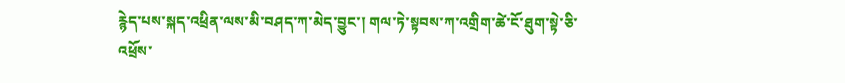རྙེད་པས་སྐད་འཕྲིན་ལས་མི་བཤད་ཀ་མེད་བྱུང་། གལ་ཏེ་སྟབས་ཀ་འགྲིག་ཚེ་ངོ་ཐུག་སྟེ་ཅི་འཕྲོས་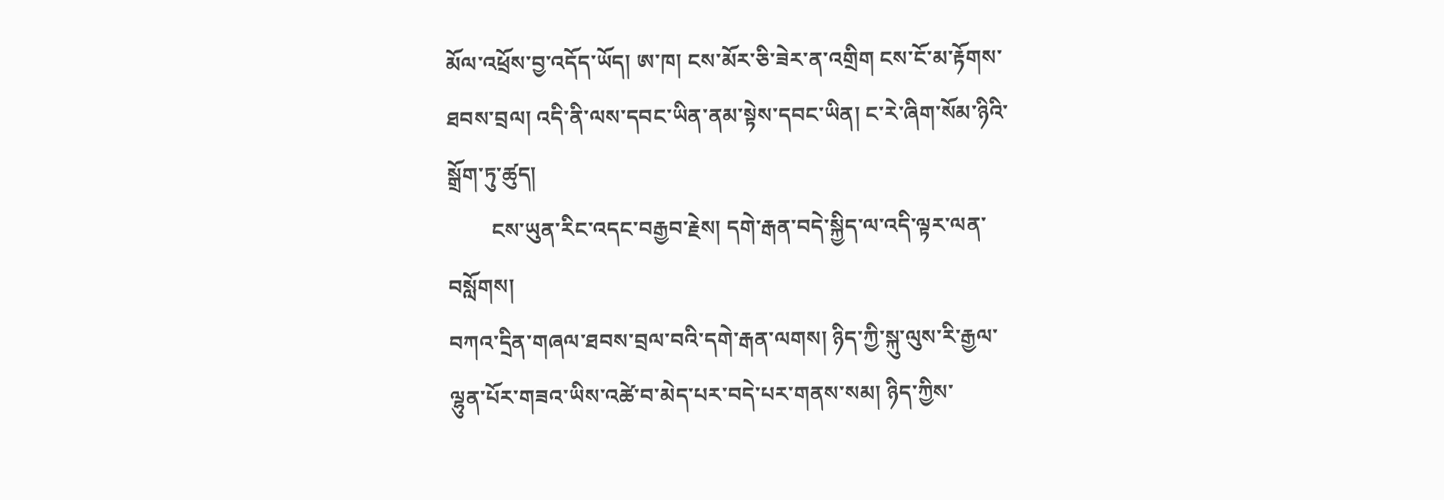མོལ་འཕྲོས་བྱ་འདོད་ཡོད། ཨ་ཁ། ངས་མོར་ཅི་ཟེར་ན་འགྲིག ངས་ངོ་མ་རྟོགས་ཐབས་བྲལ། འདི་ནི་ལས་དབང་ཡིན་ནམ་སྟེས་དབང་ཡིན། ང་རེ་ཞིག་སོམ་ཉིའི་སྒྲོག་ཏུ་ཚུད།
        ངས་ཡུན་རིང་འདང་བརྒྱབ་རྗེས། དགེ་རྒན་བདེ་སྐྱིད་ལ་འདི་ལྟར་ལན་བསློགས།
བཀའ་དྲིན་གཞལ་ཐབས་བྲལ་བའི་དགེ་རྒན་ལགས། ཉིད་ཀྱི་སྐུ་ལུས་རི་རྒྱལ་ལྷུན་པོར་གཟའ་ཡིས་འཚེ་བ་མེད་པར་བདེ་པར་གནས་སམ། ཉིད་ཀྱིས་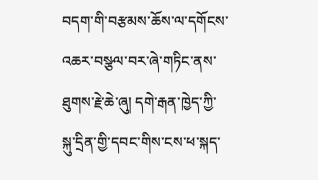བདག་གི་བརྩམས་ཆོས་ལ་དགོངས་འཆར་བསྩལ་བར་ཞེ་གཏིང་ནས་ཐུགས་རྗེ་ཆེ་ཞུ། དགེ་རྒན་ཁྱེད་ཀྱི་སྐུ་དྲིན་གྱི་དབང་གིས་ངས་ཕ་སྐད་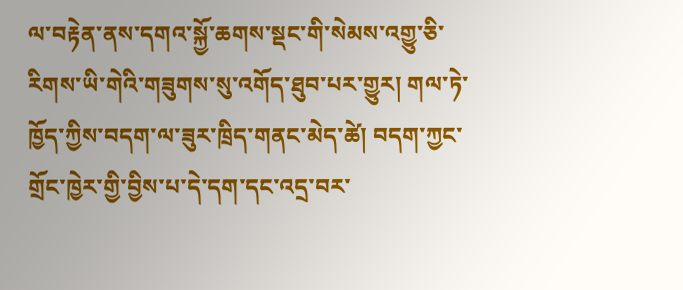ལ་བརྟེན་ནས་དགའ་སྐྱོ་ཆགས་སྡང་གི་སེམས་འགྱུ་ཅི་རིགས་ཡི་གེའི་གཟུགས་སུ་འགོད་ཐུབ་པར་གྱུར། གལ་ཏེ་ཁྱོད་ཀྱིས་བདག་ལ་ཟུར་ཁྲིད་གནང་མེད་ཚེ། བདག་ཀྱང་གྲོང་ཁྱེར་གྱི་བྱིས་པ་དེ་དག་དང་འདྲ་བར་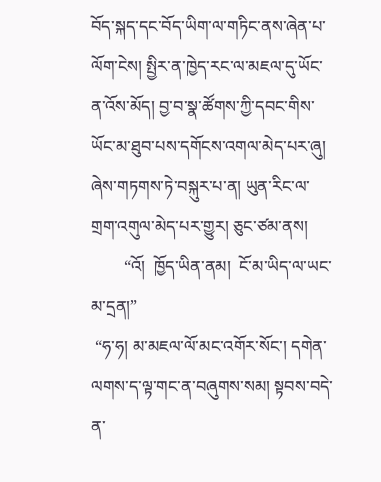བོད་སྐད་དང་བོད་ཡིག་ལ་གཏིང་ནས་ཞེན་པ་ལོག་ངེས། སྤྱིར་ན་ཁྱེད་རང་ལ་མཇལ་དུ་ཡོང་ན་འོས་མོད། བྱ་བ་སྣ་ཚོགས་ཀྱི་དབང་གིས་ཡོང་མ་ཐུབ་པས་དགོངས་འགལ་མེད་པར་ཞུ། ཞེས་གཏགས་ཏེ་བསྐུར་པ་ན། ཡུན་རིང་ལ་གྲག་འགུལ་མེད་པར་གྱུར། ཅུང་ཙམ་ནས།
        “འོ།  ཁྱོད་ཡིན་ནམ།  ངོ་མ་ཡིད་ལ་ཡང་མ་དྲན།”
 “ཧ་ཧ། མ་མཇལ་ལོ་མང་འགོར་སོང་། དགེན་ལགས་ད་ལྟ་གང་ན་བཞུགས་སམ། སྟབས་བདེ་ན་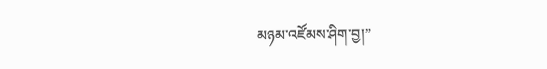མཉམ་འཛོམས་ཤིག་བྱ།”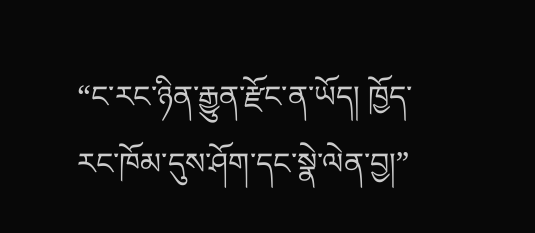“ང་རང་ཉིན་རྒྱུན་རྫོང་ན་ཡོད། ཁྱོད་རང་ཁོམ་དུས་ཤོག་དང་སྣེ་ལེན་བྱ།”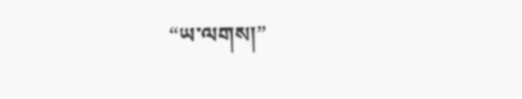“ཡ་ལགས།”